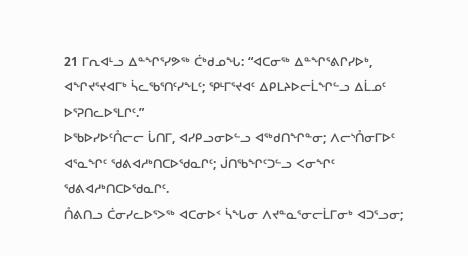21 ᒥᕆᐊᒻᓗ ᐃᓐᖏᕐᓯᕗᖅ ᑖᒃᑯᓄᖓ: “ᐊᑕᓂᖅ ᐃᓐᖏᕐᕕᒋᓯᐅᒃ, ᐊᖏᔪᕐᔪᐊᒥᒃ ᓵᓚᖃᕐᑎᑦᓯᖕᒪᑦ; ᕿᒻᒥᕐᔪᐊᑦ ᐃᑭᒪᔨᐅᓕᒫᖏᓪᓗ ᐃᒫᓄᑦ ᐅᕐᕈᑎᓚᐅᕐᒪᒋᑦ.”
ᐅᖃᐅᓯᐅᑦᑍᓕᓕ ᒑᑎᒥ, ᐊᓯᑭᓗᓂᐅᓪᓗ ᐊᖅᑯᑎᖏᓐᓂ; ᐱᓕᔅᑍᓂᒥᐅᑦ ᐊᕐᓇᖏᑦ ᖁᕕᐊᓱᒃᑎᑕᐅᖁᓇᒋᑦ; ᒎᑎᖃᖏᑦᑐᓪᓗ ᐸᓂᖏᑦ ᖁᕕᐊᓱᒃᑎᑕᐅᖁᓇᒋᑦ.
ᑍᕕᑎᓗ ᑖᓂᓯᓚᐅᕐᐳᖅ ᐊᑕᓂᐅᑉ ᓵᖓᓂ ᐱᔪᓐᓇᕐᓂᓕᒫᒥᓂᒃ ᐊᑐᕐᓗᓂ;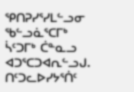ᕿᑎᕈᓯᕐᓯᒪᓪᓗᓂ ᖃᓪᓗᓈᕐᑕᒥᒃ ᓵᑦᑐᒥᒃ ᑖᓐᓇᓗ ᐊᑐᕐᑕᑐᐊᕆᓪᓗᒍ.
ᑎᑦᑐᓚᐅᓯᔭᕐᑏᑦ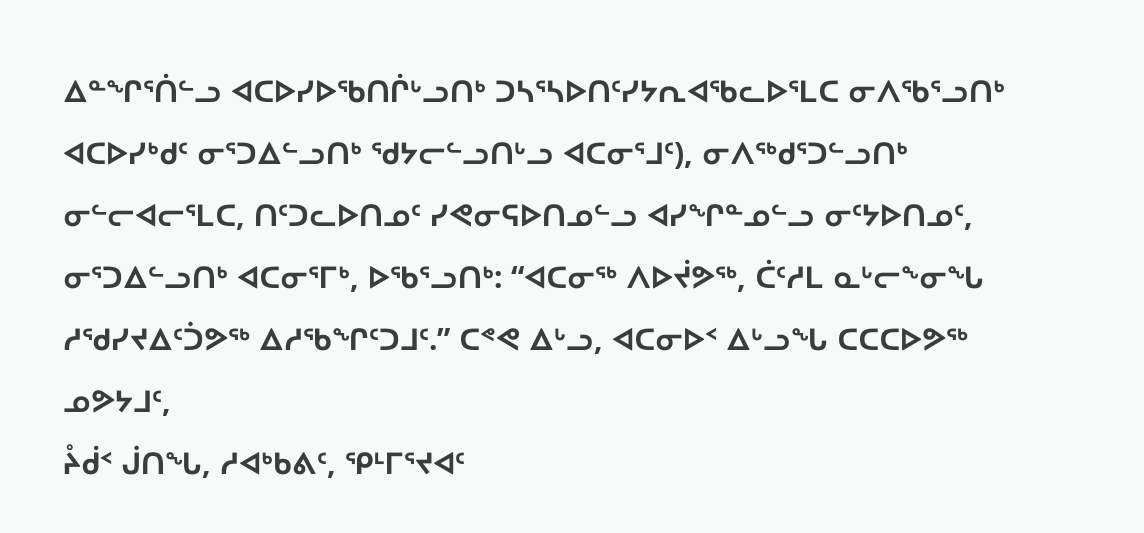ᐃᓐᖏᕐᑏᓪᓗ ᐊᑕᐅᓯᐅᖃᑎᒌᒡᓗᑎᒃ ᑐᓴᕐᓴᐅᑎᑦᓯᔭᕆᐊᖃᓚᐅᕐᒪᑕ ᓂᐱᖃᕐᓗᑎᒃ ᐊᑕᐅᓯᒃᑯᑦ ᓂᕐᑐᐃᓪᓗᑎᒃ ᖁᔭᓕᓪᓗᑎᒡᓗ ᐊᑕᓂᕐᒧᑦ), ᓂᐱᖅᑯᕐᑐᓪᓗᑎᒃ ᓂᓪᓕᐊᓕᕐᒪᑕ, ᑎᑦᑐᓚᐅᑎᓄᑦ ᓯᕙᓂᕋᐅᑎᓄᓪᓗ ᐊᓯᖏᓐᓄᓪᓗ ᓂᑦᔭᐅᑎᓄᑦ, ᓂᕐᑐᐃᓪᓗᑎᒃ ᐊᑕᓂᕐᒥᒃ, ᐅᖃᕐᓗᑎᒃ: “ᐊᑕᓂᖅ ᐱᐅᔫᕗᖅ, ᑖᑦᓱᒪ ᓇᒡᓕᖕᓂᖓ ᓱᖁᓯᔪᐃᑦᑑᕗᖅ ᐃᓱᖃᖏᑦᑐᒧᑦ.” ᑕᕝᕙ ᐃᒡᓗ, ᐊᑕᓂᐅᑉ ᐃᒡᓗᖓ ᑕᑕᑕᐅᕗᖅ ᓄᕗᔭᒧᑦ,
ᔧᑰᑉ ᒎᑎᖓ, ᓱᐊᒃᑲᕕᑦ, ᕿᒻᒥᕐᔪᐊᑦ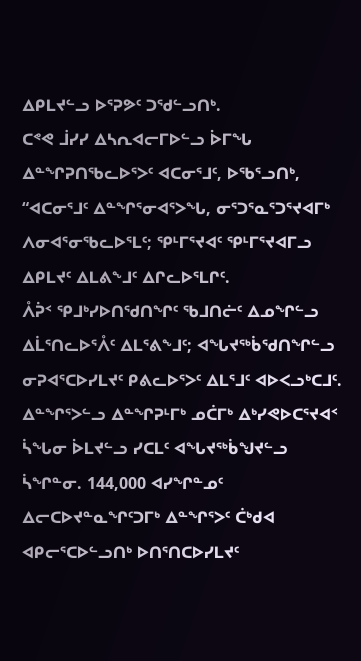ᐃᑭᒪᔪᓪᓗ ᐅᕐᕈᕗᑦ ᑐᖁᓪᓗᑎᒃ.
ᑕᕝᕙ ᒨᓯᓯ ᐃᓴᕆᐊᓕᒥᐅᓪᓗ ᐆᒥᖓ ᐃᓐᖏᕈᑎᖃᓚᐅᕐᐳᑦ ᐊᑕᓂᕐᒧᑦ, ᐅᖃᕐᓗᑎᒃ, “ᐊᑕᓂᕐᒧᑦ ᐃᓐᖏᕐᓂᐊᕐᐳᖓ, ᓂᕐᑐᕐᓇᕐᑐᕐᔪᐊᒥᒃ ᐱᓂᐊᕐᓂᖃᓚᐅᕐᒪᑦ; ᕿᒻᒥᕐᔪᐊᑦ ᕿᒻᒥᕐᔪᐊᒥᓗ ᐃᑭᒪᔪᑦ ᐃᒪᕕᖕᒧᑦ ᐃᒋᓚᐅᕐᒪᒋᑦ.
ᐰᕉᑉ ᕿᒧᒃᓯᐅᑎᖁᑎᖏᑦ ᖃᒧᑎᓖᑦ ᐃᓄᖏᓪᓗ ᐃᒫᕐᑎᓚᐅᕐᐰᑦ ᐃᒪᕐᕕᖕᒧᑦ; ᐊᖓᔪᖅᑳᖁᑎᖏᓪᓗ ᓂᕈᐊᕐᑕᐅᓯᒪᔪᑦ ᑭᕕᓚᐅᕐᐳᑦ ᐃᒪᕐᒧᑦ ᐊᐅᐸᓗᒃᑕᒧᑦ.
ᐃᓐᖏᕐᐳᓪᓗ ᐃᓐᖏᕈᒻᒥᒃ ᓄᑖᒥᒃ ᐃᒃᓯᕙᐅᑕᕐᔪᐊᑉ ᓵᖓᓂ ᐆᒪᔪᓪᓗ ᓯᑕᒪᑦ ᐊᖓᔪᖅᑳᖑᔪᓪᓗ ᓵᖏᓐᓂ. 144,000 ᐊᓯᖏᓐᓄᑦ ᐃᓕᑕᐅᔪᓐᓇᖏᑦᑐᒥᒃ ᐃᓐᖏᕐᐳᑦ ᑖᒃᑯᐊ ᐊᑭᓕᕐᑕᐅᓪᓗᑎᒃ ᐅᑎᕐᑎᑕᐅᓯᒪᔪᑦ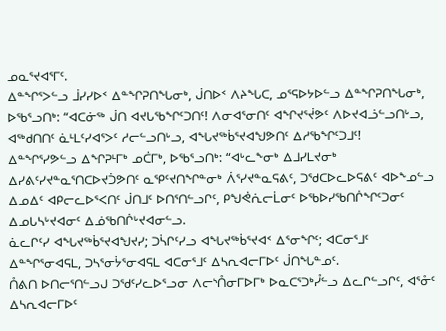ᓄᓇᕐᔪᐊᕐᒥᑦ.
ᐃᓐᖏᕐᐳᓪᓗ ᒨᓯᓯᐅᑉ ᐃᓐᖏᕈᑎᖓᓂᒃ, ᒎᑎᐅᑉ ᐱᔨᖓᑕ, ᓄᕐᕋᐅᔭᐅᓪᓗ ᐃᓐᖏᕈᑎᖓᓂᒃ, ᐅᖃᕐᓗᑎᒃ: “ᐊᑕᓃᖅ ᒎᑎ ᐊᔪᒐᖃᖏᑦᑐᑎᑦ! ᐱᓂᐊᕐᓂᑎᑦ ᐊᖏᔪᕐᔫᕗᑦ ᐱᐅᔪᐊᓘᓪᓗᑎᒡᓗ, ᐊᖅᑯᑎᑎᑦ ᓈᒻᒪᑦᓯᐊᕐᐳᑦ ᓱᓕᓪᓗᑎᒡᓗ, ᐊᖓᔪᖅᑳᕐᔪᐊᖑᕗᑎᑦ ᐃᓱᖃᖏᑦᑐᒧᑦ!
ᐃᓐᖏᕐᓯᕗᓪᓗ ᐃᖏᕈᒻᒥᒃ ᓄᑖᒥᒃ, ᐅᖃᕐᓗᑎᒃ: “ᐊᒡᓚᖕᓂᒃ ᐃᒧᓯᒪᔪᓂᒃ ᐃᓯᕕᑦᓯᔪᓐᓇᕐᑎᑕᐅᔪᑑᕗᑎᑦ ᓇᕿᑦᔪᑎᖏᓐᓂᒃ ᐲᕐᓯᔪᓐᓇᕋᕕᑦ, ᑐᖁᑕᐅᓚᐅᕋᕕᑦ ᐊᐅᖕᓄᓪᓗ ᐃᓄᐃᑦ ᐊᑭᓕᓚᐅᕐᐸᑎᑦ ᒎᑎᒧᑦ ᐅᑎᕐᑎᓪᓗᒋᑦ, ᑭᖑᕚᕇᓕᒫᓂᑦ ᐅᖃᐅᓯᖃᑎᒌᖏᑦᑐᓂᑦ ᐃᓄᒐᓴᒡᔪᐊᓂᑦ ᐃᓅᖃᑎᒌᒡᔪᐊᓂᓪᓗ.
ᓈᓚᒋᑦᓯ ᐊᖓᔪᖅᑳᕐᔪᐊᖑᔪᓯ; ᑐᓵᒋᑦᓯᓗ ᐊᖓᔪᖅᑳᕐᔪᐊᑉ ᐃᕐᓂᖏᑦ; ᐊᑕᓂᕐᒧᑦ ᐃᓐᖏᕐᓂᐊᕋᒪ, ᑐᓴᕐᓂᔮᕐᓂᐊᕋᒪ ᐊᑕᓂᕐᒧᑦ ᐃᓴᕆᐊᓕᒥᐅᑦ ᒎᑎᖓᓐᓄᑦ.
ᑍᕕᑎ ᐅᑎᓕᕐᑎᓪᓗᒍ ᑐᖁᑦᓯᓚᐅᕐᓗᓂ ᐱᓕᔅᑍᓂᒥᐅᒥᒃ ᐅᓇᑕᕐᑐᒃᓮᓪᓗ ᐃᓚᒋᓪᓗᒋᑦ, ᐊᕐᓁᑦ ᐃᓴᕆᐊᓕᒥᐅᑦ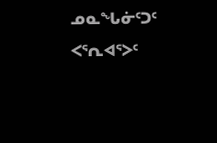ᓄᓇᖓᓃᑦᑐᑦ ᐸᕐᕆᐊᕐᐳᑦ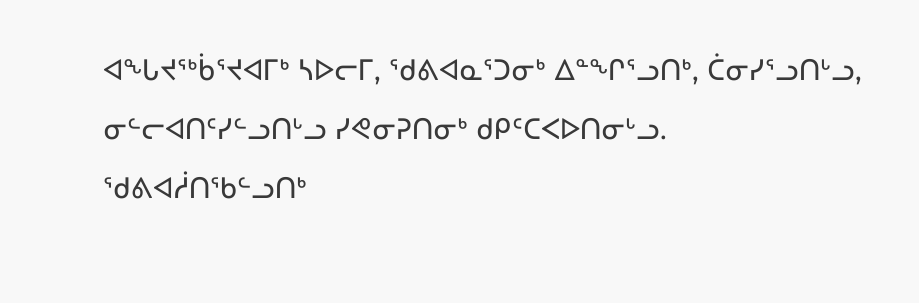ᐊᖓᔪᖅᑳᕐᔪᐊᒥᒃ ᓴᐅᓕᒥ, ᖁᕕᐊᓇᕐᑐᓂᒃ ᐃᓐᖏᕐᓗᑎᒃ, ᑖᓂᓯᕐᓗᑎᒡᓗ, ᓂᓪᓕᐊᑎᑦᓯᓪᓗᑎᒡᓗ ᓯᕙᓂᕈᑎᓂᒃ ᑯᑭᑦᑕᐸᐅᑎᓂᒡᓗ.
ᖁᕕᐊᓲᑎᖃᓪᓗᑎᒃ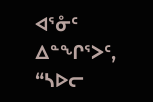ᐊᕐᓁᑦ ᐃᓐᖏᕐᐳᑦ, “ᓴᐅᓕ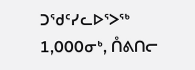ᑐᖁᑦᓯᓚᐅᕐᐳᖅ 1,000ᓂᒃ, ᑍᕕᑎᓕ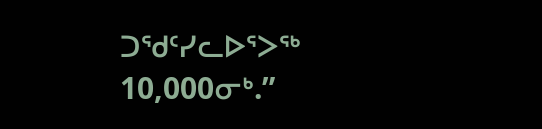ᑐᖁᑦᓯᓚᐅᕐᐳᖅ 10,000ᓂᒃ.”